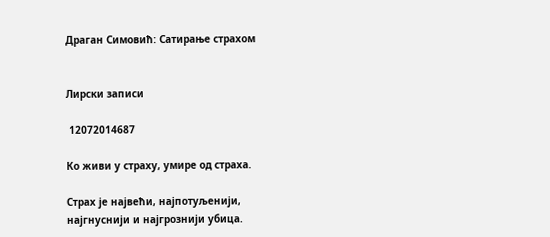Драган Симовић: Сатирање страхом


Лирски записи

 12072014687

Ко живи у страху, умире од страха.

Страх је највећи, најпотуљенији, најгнуснији и најгрознији убица.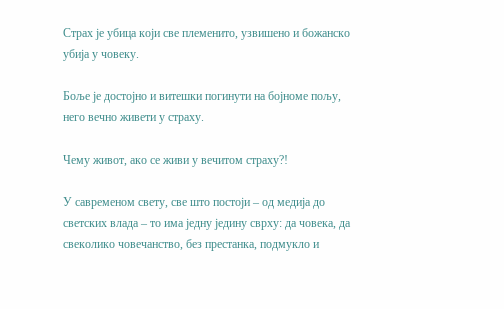Страх је убица који све племенито, узвишено и божанско убија у човеку.

Боље је достојно и витешки погинути на бојноме пољу, него вечно живети у страху.

Чему живот, ако се живи у вечитом страху?!

У савременом свету, све што постоји – од медија до светских влада – то има једну једину сврху: да човека, да свеколико човечанство, без престанка, подмукло и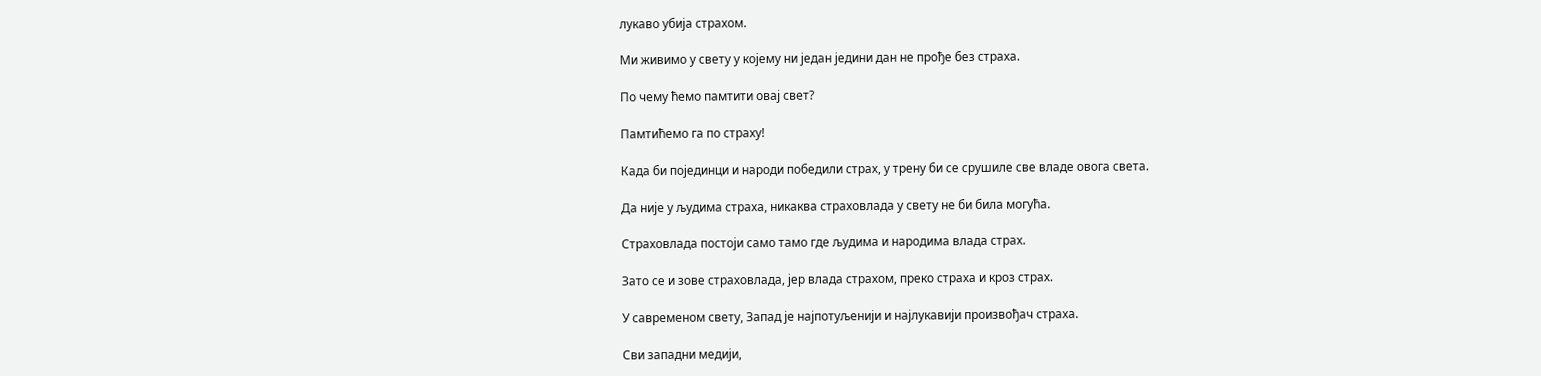лукаво убија страхом.

Ми живимо у свету у којему ни један једини дан не прође без страха.

По чему ћемо памтити овај свет?

Памтићемо га по страху!

Када би појединци и народи победили страх, у трену би се срушиле све владе овога света.

Да није у људима страха, никаква страховлада у свету не би била могућа.

Страховлада постоји само тамо где људима и народима влада страх.

Зато се и зове страховлада, јер влада страхом, преко страха и кроз страх.

У савременом свету, Запад је најпотуљенији и најлукавији произвођач страха.

Сви западни медији,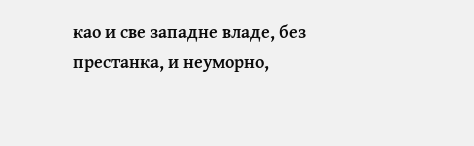као и све западне владе, без престанка, и неуморно,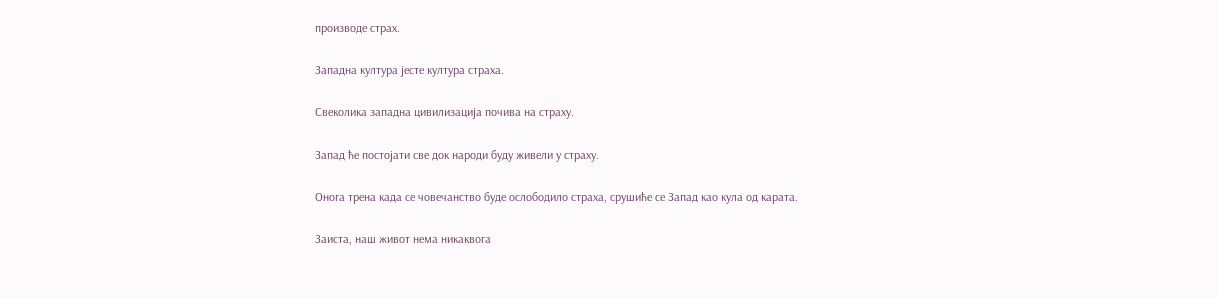производе страх.

Западна култура јесте култура страха.

Свеколика западна цивилизација почива на страху.

Запад ће постојати све док народи буду живели у страху.

Онога трена када се човечанство буде ослободило страха, срушиће се Запад као кула од карата.

Заиста, наш живот нема никаквога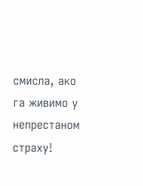смисла, ако га живимо у непрестаном страху!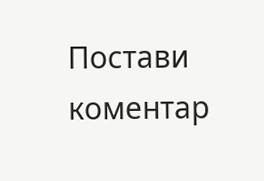Постави коментар